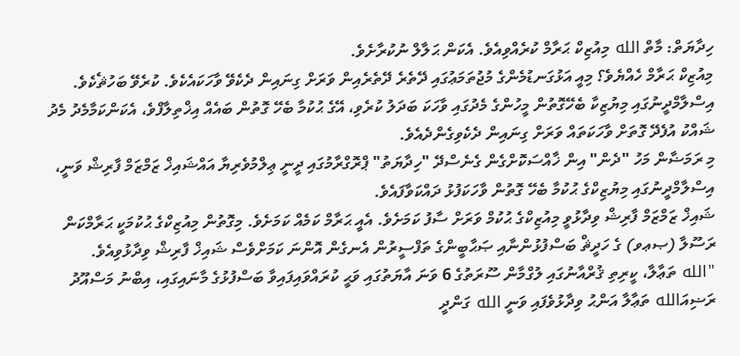ހިދާޔަތް: މާތް الله މިއުޒިކް ޙަރާމް ކުރެއްވިއެވެ. އެކަން ޙަލާލް ނުކުރާށެވެ.
މިއުޒިކް ޙަރާމް ހެއްޔެވެ؟ މިއީ އަޅުގަނޑުމެންގެ މުޖުތަމަޢުގައި ދޭތެރެ ދޭތެރެއިން ވަރަށް ގިނައިން ދެކެވޭ ވާހަކައެކެވެ. ކުރެވޭ ބަހުޘެކެވެ. އިސްލާމްދީނުގައި މިޔުޒިކާ ބެހޭގޮތުން މީހުންގެ މެދުގައި ވާހަކަ ބަދަލު ކުރެވި، އޭގެ ޙުކުމާ ބެހޭ ގޮތުން ބައެއް އިޚްތިލާފްވެ، އެކަންކަމާމެދު މެދު ޝައްކު އުފެދޭ ގޮތަށް ވާހަކަތައް ވަރަށް ގިނައިން ދެކެވިގެންދެއެވެ.
މި ރަމަޟާން މަހު "ދެން" އިން ޚާއްސަކޮށްގެން ގެނެސްދޭ "ހިދާޔަތު" ޕްރޮގްރާމުގައި ދީނީ ޢިލްމުވެރިޔާ އައްޝައިޚް ޒަމްޒަމް ފާރިޝް ވަނީ، އިސްލާމްދީނުގައި މިޔުޒިކްގެ ޙުކުމާ ބެހޭ ގޮތުން ވާހަކަފުޅު ދައްކަވާފައެވެ.
ޝައިޚް ޒަމްޒަމް ފާރިޝް ވިދާޅުވީ މިއުޒިކްގެ ޙުކުމް ވަރަށް ސާފު ކަމަށެވެ. އެއީ ޙަރާމް ކަމެއް ކަމަށެވެ. މިގޮތުން މިއުޒިކްގެ ޙުކުމަކީ ޙަރާމްކަން ރަސޫލާ (ޞޢވ) ގެ ހަދީޘް ބަސްފުޅުންނާއި ޞަޙާބީންގެ ތަފްސީރުން އެނގެން އޮންނަ ކަމަށްވެސް ޝައިޚް ފާރިޝް ވިދާޅުވިއެވެ.
"الله ތަޢާލާ، ކީރިތި ޤުރްއާނުގައި ލުގްމާން ސޫރަތުގެ 6 ވަނަ އާޔަތުގައި ވަޙީ ކުރައްވައިފައިވާ ބަސްފުޅުގެ މާނައިގައި، އިބްނު މަސްއޫދު ރަޟިއަالله ތަޢާލާ އަންޙު ވިދާޅުވެފައި ވަނީ الله ގަންދީ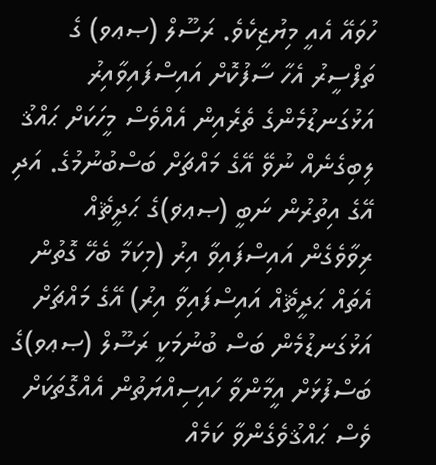ހުވައޭ އެއީ މިޔުޒިކެވެ. ރަސޫލް (ޞޢވ) ގެ ތަފްސީރު އެހާ ސާފުކޮށް އައިސްފައިވާއިރު އަޅުގަނޑުމެންގެ ތެރެއިން އެއްވެސް މީހަކަށް ޙައްޤު ލިބިގެނެއް ނުވޭ އޭގެ މައްޗަށް ބަސްބުނުމުގެ. އަދި އޭގެ އިތުރުން ނަބީ (ޞޢޥ)ގެ ޙަދީޘެއް ރިވާވެގެން އައިސްފައިވާ އިރު (މިކަމާ ބެހޭ ގޮތުން އެތައް ޙަދީޘެއް އައިސްފައިވާ އިރު) އޭގެ މައްޗަށް އަޅުގަނޑުމެން ބަސް ބުނުމަކީ ރަސޫލް (ޞޢވ)ގެ ބަސްފުޅަށް އީމާންވާ ހައިސިއްޔަތުން އެއްގޮތަކަށް ވެސް ޙައްޤުވެގެންވާ ކަމެއް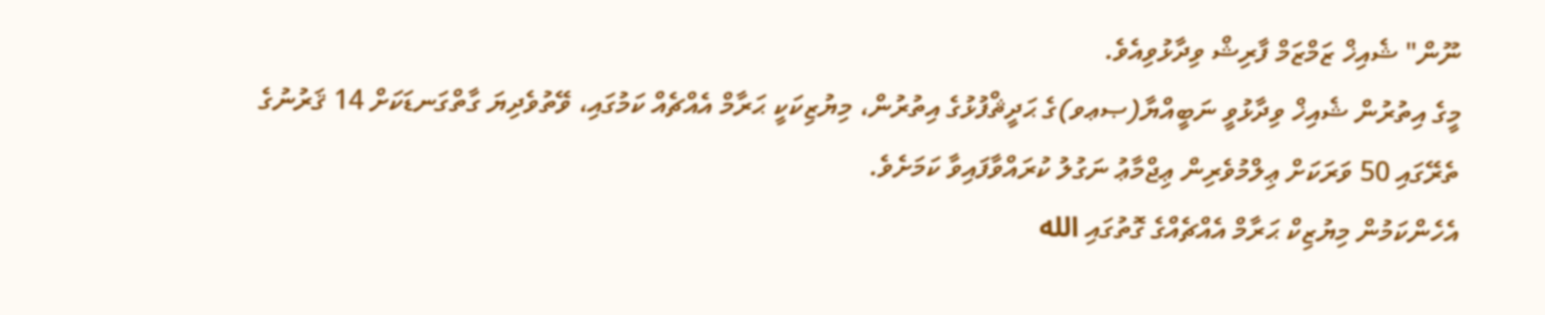ނޫން" ޝެއިޚް ޒަމްޒަމް ފާރިޝް ވިދާޅުވިއެވެ.
މީގެ އިތުރުން ޝެއިޚް ވިދާޅުވީ ނަބީއްޔާ(ޞޢވ)ގެ ޙަދީޘްފުޅުގެ އިތުރުން، މިޔުޒިކަކީ ޙަރާމް އެއްޗެއް ކަމުގައި، ވޭތުވެދިޔަ ގާތްގަނޑަކަށް 14 ޤަރުނުގެ ތެރޭގައި 50 ވަރަކަށް ޢިލްމުވެރިން ޢިޖްމާޢު ނަގުލު ކުރައްވާފައިވާ ކަމަށެވެ.
އެހެންކަމުން މިޔުޒިކް ޙަރާމް އެއްޗެއްގެ ގޮތުގައި الله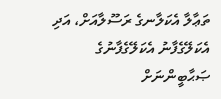ތަޢާލާ އެކަލާނގެ ރަސޫލާއަށް، އަދި އެކަލޭގެފާނު އެކަލޭގެފާނުގެ ޞަޙާބީންނަށް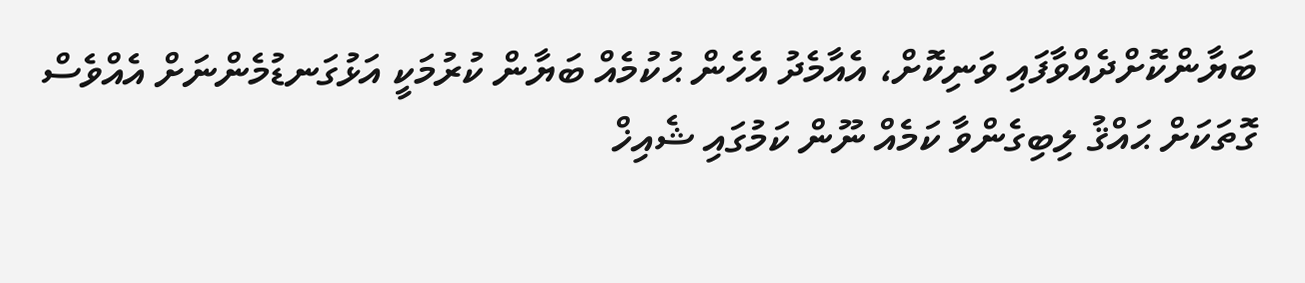ބަޔާންކޮށްދެއްވާފައި ވަނިކޮށް، އެއާމެދު އެހެން ޙުކުމެއް ބަޔާން ކުރުމަކީ އަޅުގަނޑުމެންނަށް އެއްވެސް ގޮތަކަށް ޙައްޤު ލިބިގެންވާ ކަމެއް ނޫން ކަމުގައި ޝެއިޚް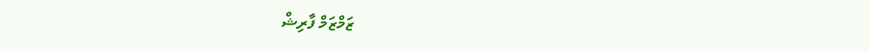ޒަމްޒަމް ފާރިޝް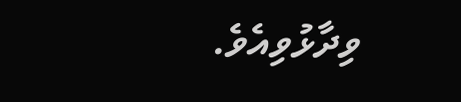ވިދާޅުވިއެވެ.